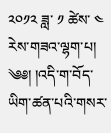༢༠༡༢ ཟླ་ ༡ ཚེས་ ༤ རེས་གཟའ་ལྷག་པ།
༄༅། །འདི་ག་བོད་ཡིག་ཚན་པའི་གསར་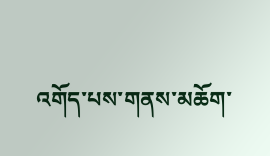འགོད་པས་གནས་མཆོག་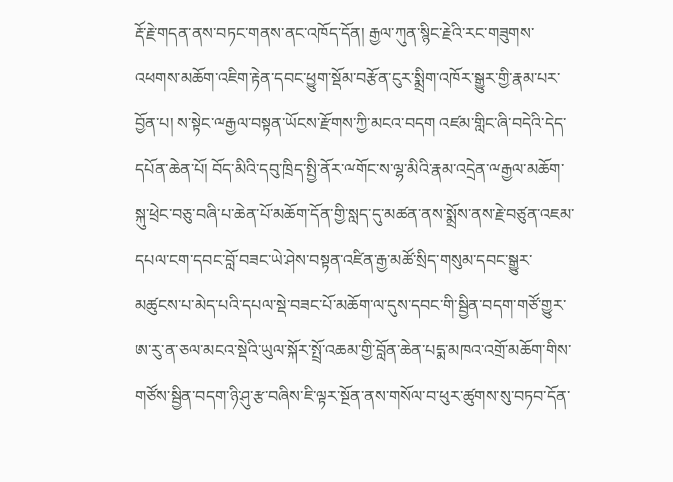རྡོ་རྗེ་གདན་ནས་བཏང་གནས་ནང་འཁོད་དོན། རྒྱལ་ཀུན་སྙིང་རྗེའི་རང་གཟུགས་འཕགས་མཆོག་འཇིག་རྟེན་དབང་ཕྱུག་སྡོམ་བརྩོན་ངུར་སྨྲིག་འཁོར་སྒྱུར་གྱི་རྣམ་པར་བྱོན་པ། ས་སྟེང་ྋརྒྱལ་བསྟན་ཡོངས་རྫོགས་ཀྱི་མངའ་བདག འཛམ་གླིང་ཞི་བདེའི་དེད་དཔོན་ཆེན་པོ། བོད་མིའི་དབུ་ཁྲིད་སྤྱི་ནོར་ྋགོང་ས་ལྷ་མིའི་རྣམ་འདྲེན་ྋརྒྱལ་མཆོག་སྐུ་ཕྲེང་བཅུ་བཞི་པ་ཆེན་པོ་མཆོག་དོན་གྱི་སླད་དུ་མཚན་ནས་སྨྲོས་ནས་རྗེ་བཙུན་འཇམ་དཔལ་ངག་དབང་བློ་བཟང་ཡེ་ཤེས་བསྟན་འཛིན་རྒྱ་མཚོ་སྲིད་གསུམ་དབང་སྒྱུར་མཚུངས་པ་མེད་པའི་དཔལ་སྡེ་བཟང་པོ་མཆོག་ལ་དུས་དབང་གི་སྦྱིན་བདག་གཙོ་གྱུར་ཨ་རུ་ན་ཅལ་མངའ་སྡེའི་ཡུལ་སྐོར་སྤྲོ་འཆམ་གྱི་བློན་ཆེན་པདྨ་མཁའ་འགྲོ་མཆོག་གིས་གཙོས་སྦྱིན་བདག་ཉི་ཤུ་རྩ་བཞིས་ཇི་ལྟར་སྔོན་ནས་གསོལ་བ་ཕུར་ཚུགས་སུ་བཏབ་དོན་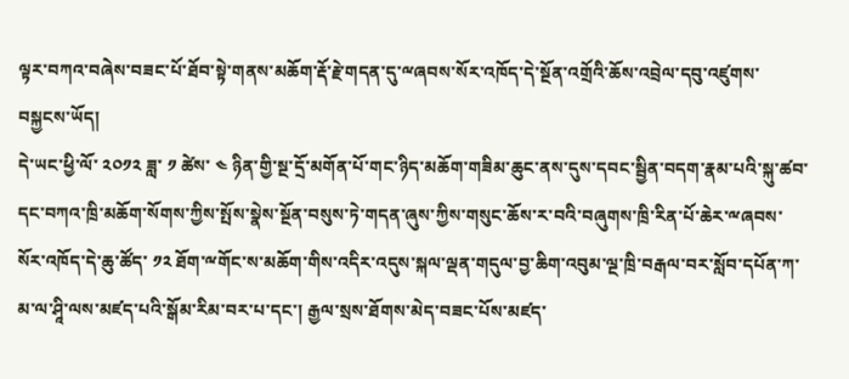ལྟར་བཀའ་བཞེས་བཟང་པོ་ཐོབ་སྟེ་གནས་མཆོག་རྡོ་རྗེ་གདན་དུ་ྋཞབས་སོར་འཁོད་དེ་སྔོན་འགྲོའི་ཆོས་འབྲེལ་དབུ་འཛུགས་བསྐྱངས་ཡོད།
དེ་ཡང་ཕྱི་ལོ་ ༢༠༡༢ ཟླ་ ༡ ཚེས་ ༤ ཉིན་གྱི་སྔ་དྲོ་མགོན་པོ་གང་ཉིད་མཆོག་གཟིམ་ཆུང་ནས་དུས་དབང་སྦྱིན་བདག་རྣམ་པའི་སྐུ་ཚབ་དང་བཀའ་ཁྲི་མཆོག་སོགས་ཀྱིས་སྤོས་སྣེས་སྔོན་བསུས་ཏེ་གདན་ཞུས་ཀྱིས་གསུང་ཆོས་ར་བའི་བཞུགས་ཁྲི་རིན་པོ་ཆེར་ྋཞབས་སོར་འཁོད་དེ་ཆུ་ཚོད་ ༡༢ ཐོག་ྋགོང་ས་མཆོག་གིས་འདིར་འདུས་སྐལ་ལྡན་གདུལ་བྱ་ཆིག་འབུམ་ལྔ་ཁྲི་བརྒལ་བར་སློབ་དཔོན་ཀ་མ་ལ་ཤཱི་ལས་མཛད་པའི་སྒོམ་རིམ་བར་པ་དང་། རྒྱལ་སྲས་ཐོགས་མེད་བཟང་པོས་མཛད་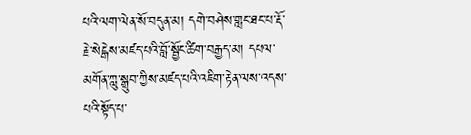པའི་ལག་ལེན་སོ་བདུན་མ། དགེ་བཤེས་གླང་ཐང་པ་རྡོ་རྗེ་སེངྒེས་མཛད་པའི་བློ་སྦྱོང་ཚིག་བརྒྱད་མ། དཔལ་མགོན་ཀླུ་སྒྲུབ་ཀྱིས་མཛད་པའི་འཇིག་རྟེན་ལས་འདས་པའི་སྟོད་པ་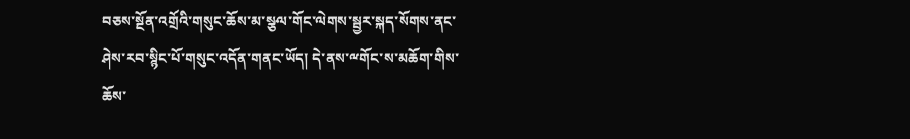བཅས་སྔོན་འགྲོའི་གསུང་ཆོས་མ་སྩལ་གོང་ལེགས་སྦྱར་སྐད་སོགས་ནང་ཤེས་རབ་སྙིང་པོ་གསུང་འདོན་གནང་ཡོད། དེ་ནས་ྋགོང་ས་མཆོག་གིས་ཆོས་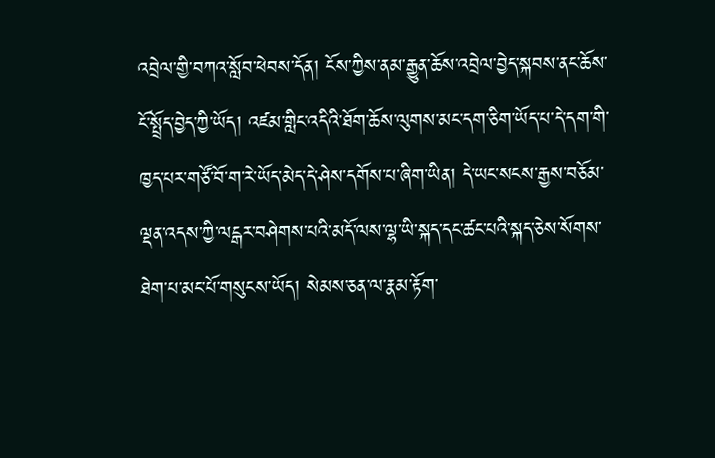འབྲེལ་གྱི་བཀའ་སློབ་ཕེབས་དོན། ངོས་ཀྱིས་ནམ་རྒྱུན་ཆོས་འབྲེལ་བྱེད་སྐབས་ནང་ཆོས་ངོ་སྤྲོད་བྱེད་ཀྱི་ཡོད། འཛམ་གླིང་འདིའི་ཐོག་ཆོས་ལུགས་མང་དག་ཅིག་ཡོད་པ་དེ་དག་གི་ཁྱད་པར་གཙོ་བོ་ག་རེ་ཡོད་མེད་དེ་ཤེས་དགོས་པ་ཞིག་ཡིན། དེ་ཡང་སངས་རྒྱས་བཅོམ་ལྡན་འདས་ཀྱི་ལངྒར་བཤེགས་པའི་མདོ་ལས་ལྷ་ཡི་སྐད་དང་ཚང་པའི་སྐད་ཅེས་སོགས་ཐེག་པ་མང་པོ་གསུངས་ཡོད། སེམས་ཅན་ལ་རྣམ་རྟོག་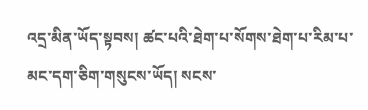འདྲ་མིན་ཡོད་སྟབས། ཚང་པའི་ཐེག་པ་སོགས་ཐེག་པ་རིམ་པ་མང་དག་ཅིག་གསུངས་ཡོད། སངས་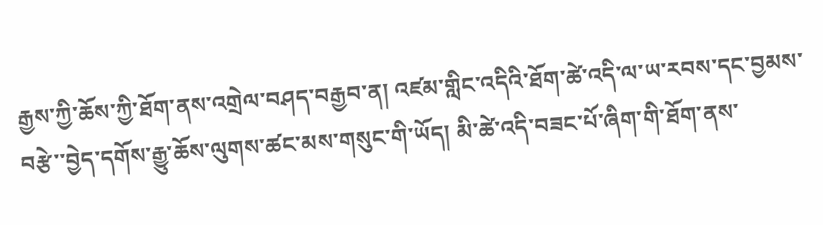རྒྱས་ཀྱི་ཆོས་ཀྱི་ཐོག་ནས་འགྲེལ་བཤད་བརྒྱབ་ན། འཛམ་གླིང་འདིའི་ཐོག་ཚེ་འདི་ལ་ཡ་རབས་དང་བྱམས་བརྩེ་་བྱེད་དགོས་རྒྱུ་ཆོས་ལུགས་ཚང་མས་གསུང་གི་ཡོད། མི་ཚེ་འདི་བཟང་པོ་ཞིག་གི་ཐོག་ནས་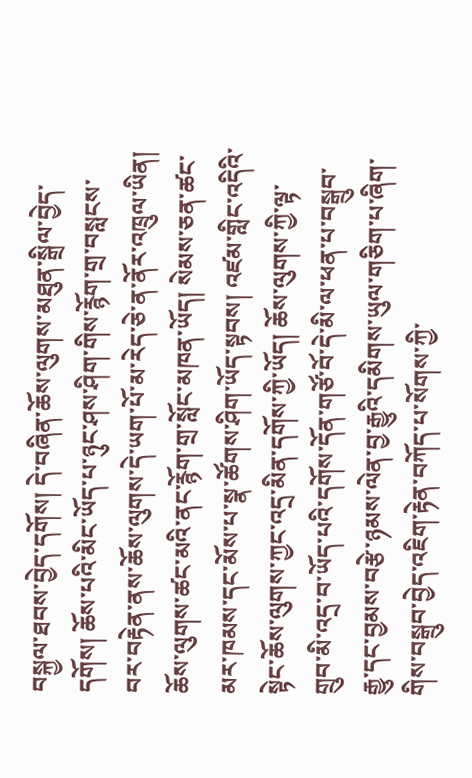བསྐྱལ་ཐབས་བྱེད་དགོས། དེ་བཞིན་ཆོས་ལུགས་མཐུན་སྒྲིལ་བྱེད་དགོས། ཆོས་པའི་མིང་ཡོད་པ་ཉུང་ཤས་ཤིག་གིས་རྙོག་གྲ་བསླངས་བར་བརྟེན་ནས་ཆོས་ལུགས་དེ་ཡག་པོ་མ་རེད་ཅེ་ན་ནོར་འཁྲུལ་ཡིན། ཆོས་ལུགས་ཚང་མའི་ནང་རྙོག་གྲ་སློང་མཁན་ཡོད། སེམས་ཅན་ཚང་མར་ཁམས་དང་མོས་པ་སྣ་ཚོགས་ཤིག་ཡོད་སྟབས། འཛམ་གླིང་འདིའི་སྟེང་ཆོས་ལུགས་ཀྱང་འདྲ་མིན་དགོས་ཀྱི་ཡོད། ཆོས་ལུགས་ཀྱི་ལྟ་གྲུབ་མི་འདྲ་བ་ཡོད་པའི་དགོས་དོན་གཙོ་བོ་དེ་མི་ལ་ཕན་པ་བསྒྲུབ་རྒྱུ་དང་བྱམས་བརྩེ་ཉམས་ལེན་བྱ་རྒྱུའི་དམིགས་ཡུལ་གཅིག་པ་ཞིག་གིས་བསྒྲུབ་བྱེད་འཇིག་རྟེན་བཀོད་པ་སོགས་ཀྱི་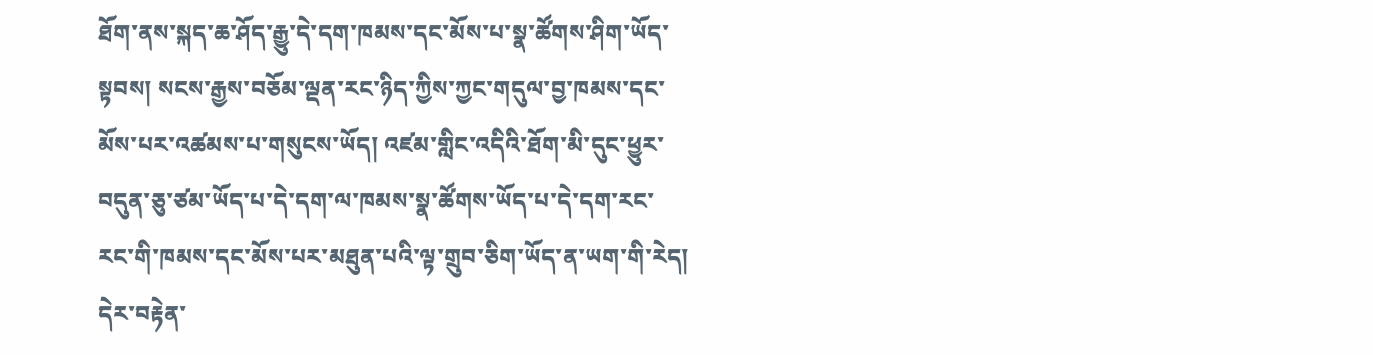ཐོག་ནས་སྐད་ཆ་ཤོད་རྒྱུ་དེ་དག་ཁམས་དང་མོས་པ་སྣ་ཚོགས་ཤིག་ཡོད་སྟབས། སངས་རྒྱས་བཅོམ་ལྡན་རང་ཉིད་ཀྱིས་ཀྱང་གདུལ་བྱ་ཁམས་དང་མོས་པར་འཚམས་པ་གསུངས་ཡོད། འཛམ་གླིང་འདིའི་ཐོག་མི་དུང་ཕྱུར་བདུན་ཅུ་ཙམ་ཡོད་པ་དེ་དག་ལ་ཁམས་སྣ་ཚོགས་ཡོད་པ་དེ་དག་རང་རང་གི་ཁམས་དང་མོས་པར་མཐུན་པའི་ལྟ་གྲུབ་ཅིག་ཡོད་ན་ཡག་གི་རེད། དེར་བརྟེན་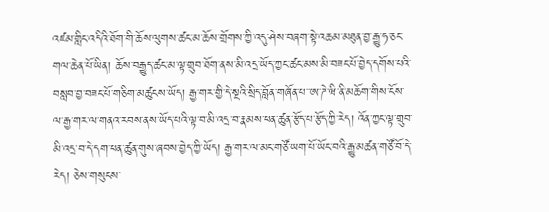འཛམ་གླིང་འདིའི་ཐོག་གི་ཆོས་ལུགས་ཚང་མ་ཆོས་གྲོགས་ཀྱི་འདུ་ཤེས་བཞག་སྟེ་འཆམ་མཐུན་བྱ་རྒྱུ་ཧ་ཅང་གལ་ཆེན་པོ་ཡིན། ཆོས་བརྒྱུད་ཚང་མ་ལྟ་གྲུབ་ཐོག་ནས་མི་འདྲ་ཡོད་ཀྱང་ཚང་མས་མི་བཟང་པོ་བྱེད་དགོས་པའི་བསླབ་བྱ་བཟང་པོ་གཅིག་མཚུངས་ཡོད། རྒྱ་གར་གྱི་དེ་སྔའི་སྲིད་བློན་གཞོན་པ་་ཨ་ཌེ་ཝི་ནི་མཆོག་གིས་ངོས་ལ་རྒྱ་གར་ལ་གནའ་རབས་ནས་ཡོད་པའི་ལྟ་བ་མི་འདྲ་བ་རྣམས་ཕན་ཚུན་རྩོད་པ་རྩོད་ཀྱི་རེད། འོན་ཀྱང་ལྟ་གྲུབ་མི་འདྲ་བ་དེ་དག་ཕན་ཚུན་གུས་ཞབས་བྱེད་ཀྱི་ཡོད། རྒྱ་གར་ལ་མང་གཙོ་ཡག་པོ་ཡོང་བའི་རྒྱུ་མཚན་གཙོ་བོ་དེ་རེད། ཅེས་གསུངས་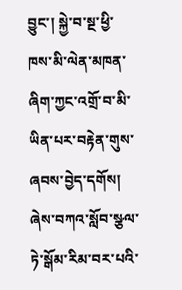བྱུང་། སྐྱེ་བ་སྔ་ཕྱི་ཁས་མི་ལེན་མཁན་ཞིག་ཀྱང་འགྲོ་བ་མི་ཡིན་པར་བརྟེན་གུས་ཞབས་བྱེད་དགོས། ཞེས་བཀའ་སློབ་སྩལ་ཏེ་སྒོམ་རིམ་བར་པའི་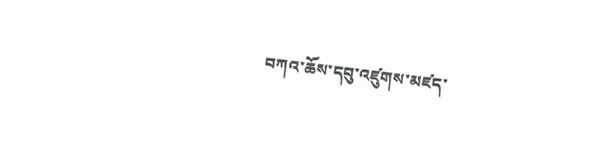བཀའ་ཆོས་དབུ་འཛུགས་མཛད་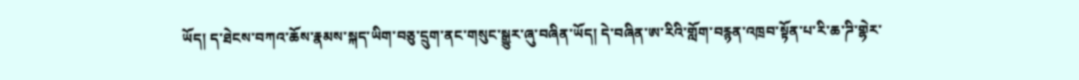ཡོད། ད་ཐེངས་བཀའ་ཆོས་རྣམས་སྐད་ཡིག་བཅུ་དྲུག་ནང་གསུང་སྒྱུར་ཞུ་བཞིན་ཡོད། དེ་བཞིན་ཨ་རིའི་གློག་བརྙན་འཁྲབ་སྟོན་པ་རི་ཆ་ཌི་གྷེར་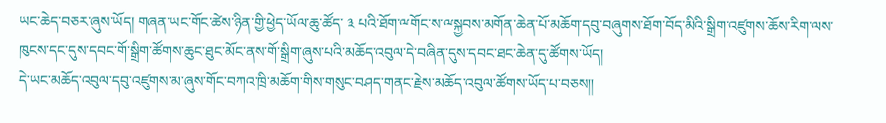ཡང་ཆེད་བཅར་ཞུས་ཡོད། གཞན་ཡང་གོང་ཚེས་ཉིན་གྱི་ཕྱེད་ཡོལ་ཆུ་ཚོད་ ༣ པའི་ཐོག་ྋགོང་ས་ྋསྐྱབས་མགོན་ཆེན་པོ་མཆོག་དབུ་བཞུགས་ཐོག་བོད་མིའི་སྒྲིག་འཛུགས་ཆོས་རིག་ལས་ཁུངས་དང་དུས་དབང་གོ་སྒྲིག་ཚོགས་ཆུང་ཐུང་མོང་ནས་གོ་སྒྲིག་ཞུས་པའི་མཆོད་འབུལ་དེ་བཞིན་དུས་དབང་ཐང་ཆེན་དུ་ཚོགས་ཡོད།
དེ་ཡང་མཆོད་འབུལ་དབུ་འཛུགས་མ་ཞུས་གོང་བཀའ་ཁྲི་མཆོག་གིས་གསུང་བཤད་གནང་རྗེས་མཆོད་འབུལ་ཚོགས་ཡོད་པ་བཅས།།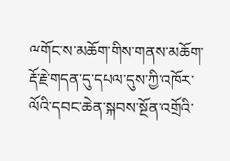ྋགོང་ས་མཆོག་གིས་གནས་མཆོག་རྡོ་རྗེ་གདན་དུ་དཔལ་དུས་ཀྱི་འཁོར་ལོའི་དབང་ཆེན་སྐབས་སྔོན་འགྲོའི་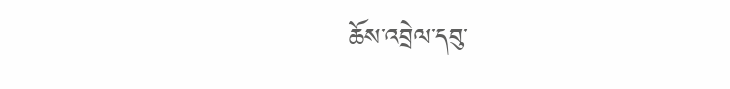ཆོས་འབྲེལ་དབུ་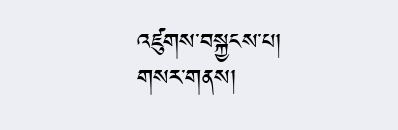འཛུགས་བསྐྱངས་པ།
གསར་གནས།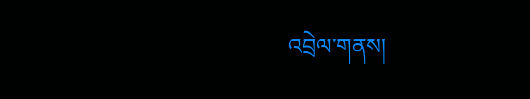འབྲེལ་གནས།